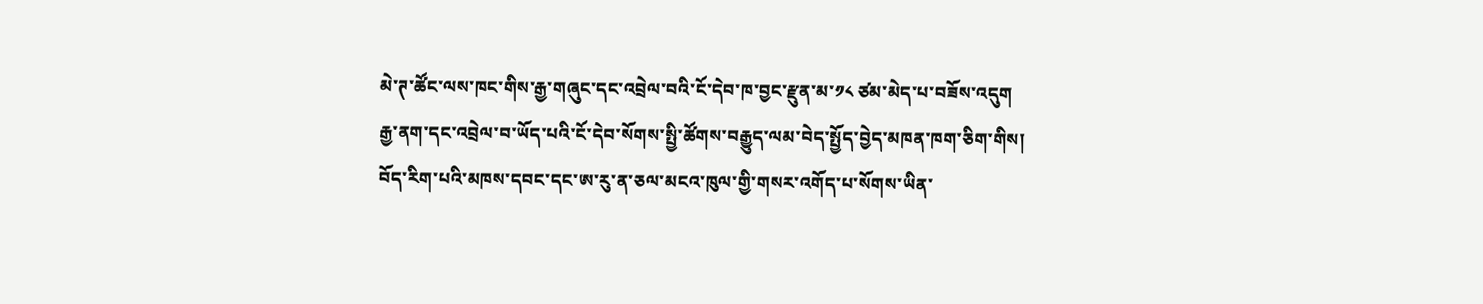མེ་ཊ་ཚོང་ལས་ཁང་གིས་རྒྱ་གཞུང་དང་འབྲེལ་བའི་ངོ་དེབ་ཁ་བྱང་རྫུན་མ་༡༨ ཙམ་མེད་པ་བཟོས་འདུག
རྒྱ་ནག་དང་འབྲེལ་བ་ཡོད་པའི་ངོ་དེབ་སོགས་སྤྱི་ཚོགས་བརྒྱུད་ལམ་བེད་སྤྱོད་བྱེད་མཁན་ཁག་ཅིག་གིས། བོད་རིག་པའི་མཁས་དབང་དང་ཨ་རུ་ན་ཅལ་མངའ་ཁུལ་གྱི་གསར་འགོད་པ་སོགས་ཡིན་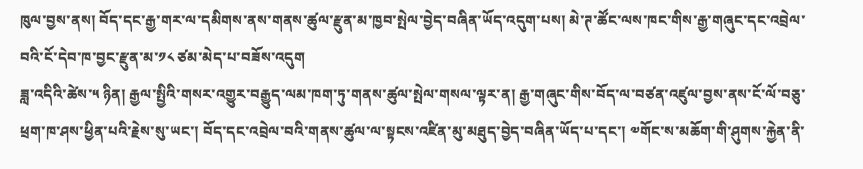ཁུལ་བྱས་ནས། བོད་དང་རྒྱ་གར་ལ་དམིགས་ནས་གནས་ཚུལ་རྫུན་མ་ཁྱབ་སྤེལ་བྱེད་བཞིན་ཡོད་འདུག་པས། མེ་ཊ་ཚོང་ལས་ཁང་གིས་རྒྱ་གཞུང་དང་འབྲེལ་བའི་ངོ་དེབ་ཁ་བྱང་རྫུན་མ་༡༨ ཙམ་མེད་པ་བཟོས་འདུག
ཟླ་འདིའི་ཚེས་༥ ཉིན། རྒྱལ་སྤྱིའི་གསར་འགྱུར་བརྒྱུད་ལམ་ཁག་ཏུ་གནས་ཚུལ་སྤེལ་གསལ་ལྟར་ན། རྒྱ་གཞུང་གིས་བོད་ལ་བཙན་འཛུལ་བྱས་ནས་ངོ་ལོ་བཅུ་ཕྲག་ཁ་ཤས་ཕྱིན་པའི་རྗེས་སུ་ཡང་། བོད་དང་འབྲེལ་བའི་གནས་ཚུལ་ལ་སྟངས་འཛིན་མུ་མཐུད་བྱེད་བཞིན་ཡོད་པ་དང་། ༧གོང་ས་མཆོག་གི་ཤུགས་རྐྱེན་ནི་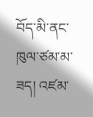བོད་མི་ནང་ཁུལ་ཙམ་མ་ཟད། འཛམ་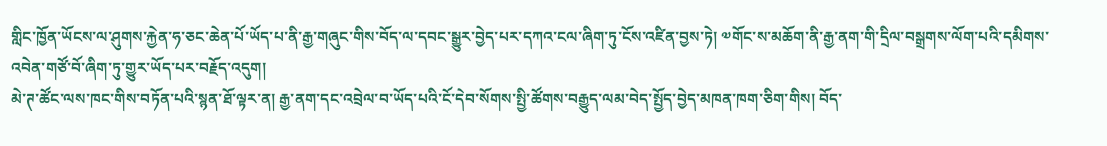གླིང་ཁྱོན་ཡོངས་ལ་ཤུགས་རྐྱེན་ཧ་ཅང་ཆེན་པོ་ཡོད་པ་ནི་རྒྱ་གཞུང་གིས་བོད་ལ་དབང་སྒྱུར་བྱེད་པར་དཀའ་ངལ་ཞིག་ཏུ་ངོས་འཛིན་བྱས་ཏེ། ༧གོང་ས་མཆོག་ནི་རྒྱ་ནག་གི་དྲིལ་བསྒྲགས་ལོག་པའི་དམིགས་འབེན་གཙོ་བོ་ཞིག་ཏུ་གྱུར་ཡོད་པར་བརྗོད་འདུག།
མེ་ཊ་ཚོང་ལས་ཁང་གིས་བཏོན་པའི་སྙན་ཐོ་ལྟར་ན། རྒྱ་ནག་དང་འབྲེལ་བ་ཡོད་པའི་ངོ་དེབ་སོགས་སྤྱི་ཚོགས་བརྒྱུད་ལམ་བེད་སྤྱོད་བྱེད་མཁན་ཁག་ཅིག་གིས། བོད་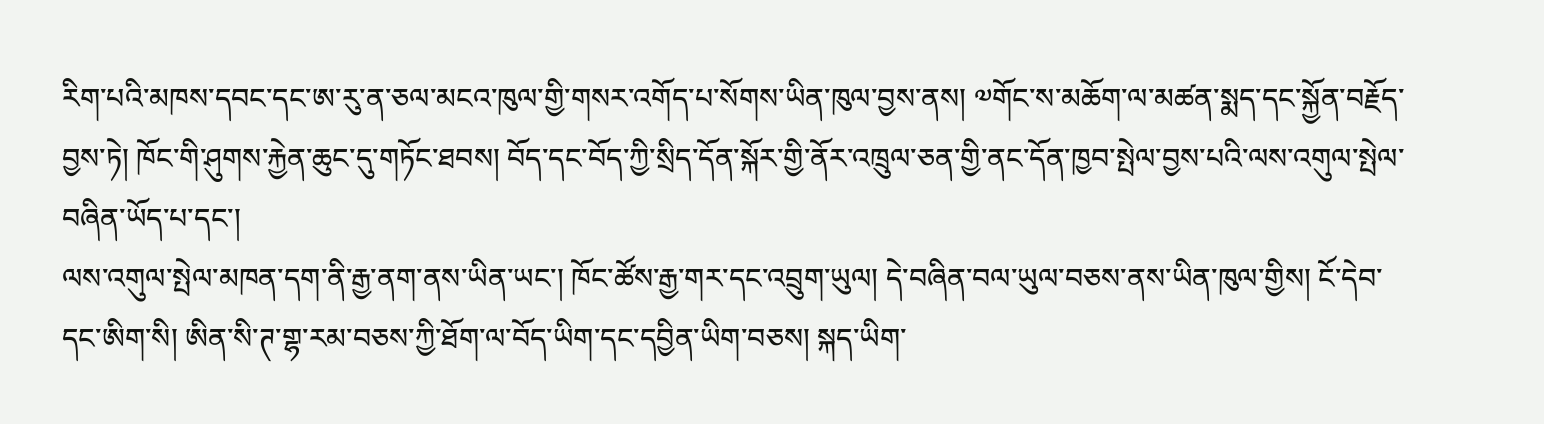རིག་པའི་མཁས་དབང་དང་ཨ་རུ་ན་ཅལ་མངའ་ཁུལ་གྱི་གསར་འགོད་པ་སོགས་ཡིན་ཁུལ་བྱས་ནས། ༧གོང་ས་མཆོག་ལ་མཚན་སྨད་དང་སྐྱོན་བརྗོད་བྱས་ཏེ། ཁོང་གི་ཤུགས་རྐྱེན་ཆུང་དུ་གཏོང་ཐབས། བོད་དང་བོད་ཀྱི་སྲིད་དོན་སྐོར་གྱི་ནོར་འཁྲུལ་ཅན་གྱི་ནང་དོན་ཁྱབ་སྤེལ་བྱས་པའི་ལས་འགུལ་སྤེལ་བཞིན་ཡོད་པ་དང་།
ལས་འགུལ་སྤེལ་མཁན་དག་ནི་རྒྱ་ནག་ནས་ཡིན་ཡང་། ཁོང་ཚོས་རྒྱ་གར་དང་འབྲུག་ཡུལ། དེ་བཞིན་བལ་ཡུལ་བཅས་ནས་ཡིན་ཁུལ་གྱིས། ངོ་དེབ་དང་ཨིག་སི། ཨིན་སི་ཊ་གྷ་རམ་བཅས་ཀྱི་ཐོག་ལ་བོད་ཡིག་དང་དབྱིན་ཡིག་བཅས། སྐད་ཡིག་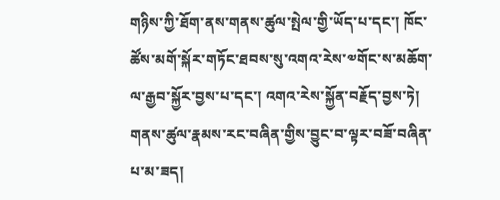གཉིས་ཀྱི་ཐོག་ནས་གནས་ཚུལ་སྤེལ་གྱི་ཡོད་པ་དང་། ཁོང་ཚོས་མགོ་སྐོར་གཏོང་ཐབས་སུ་འགའ་རེས་༧གོང་ས་མཆོག་ལ་རྒྱབ་སྐྱོར་བྱས་པ་དང་། འགའ་རེས་སྐྱོན་བརྗོད་བྱས་ཏེ། གནས་ཚུལ་རྣམས་རང་བཞིན་གྱིས་བྱུང་བ་ལྟར་བཟོ་བཞིན་པ་མ་ཟད།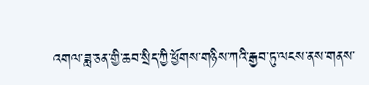འགལ་ཟླ་ཅན་གྱི་ཆབ་སྲིད་ཀྱི་ཕྱོགས་གཉིས་ཀའི་རྒྱབ་ཏུ་ལངས་ནས་གནས་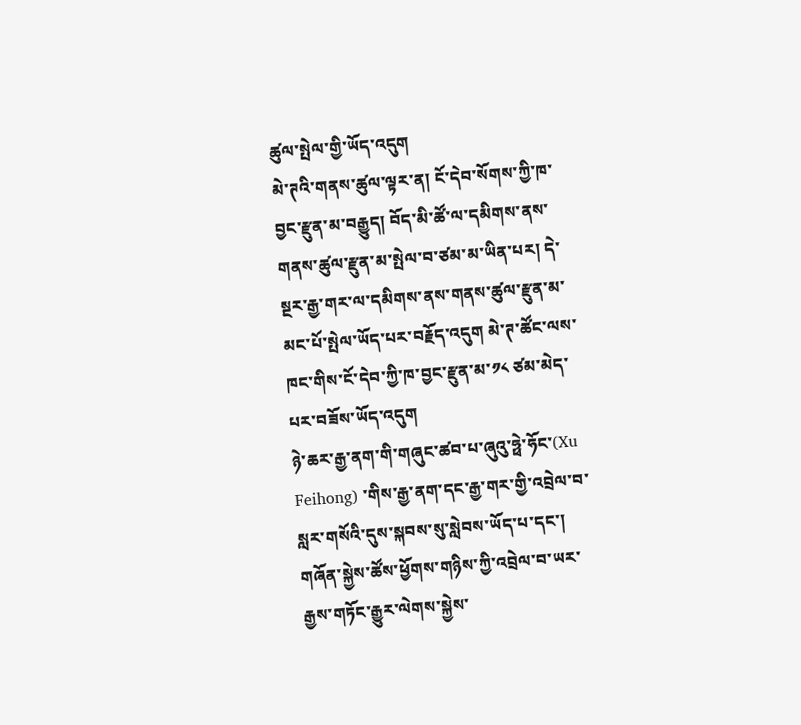ཚུལ་སྤེལ་གྱི་ཡོད་འདུག
མེ་ཊའི་གནས་ཚུལ་ལྟར་ན། ངོ་དེབ་སོགས་ཀྱི་ཁ་བྱང་རྫུན་མ་བརྒྱུད། བོད་མི་ཚོ་ལ་དམིགས་ནས་གནས་ཚུལ་རྫུན་མ་སྤེལ་བ་ཙམ་མ་ཡིན་པར། དེ་སྔར་རྒྱ་གར་ལ་དམིགས་ནས་གནས་ཚུལ་རྫུན་མ་མང་པོ་སྤེལ་ཡོད་པར་བརྗོད་འདུག མེ་ཊ་ཚོང་ལས་ཁང་གིས་ངོ་དེབ་ཀྱི་ཁ་བྱང་རྫུན་མ་༡༨ ཙམ་མེད་པར་བཟོས་ཡོད་འདུག
ཉེ་ཆར་རྒྱ་ནག་གི་གཞུང་ཚབ་པ་ཞུའུ་ཧྥེ་ཧོང་(Xu Feihong) ་གིས་རྒྱ་ནག་དང་རྒྱ་གར་གྱི་འབྲེལ་བ་སླར་གསོའི་དུས་སྐབས་སུ་སླེབས་ཡོད་པ་དང་། གཞོན་སྐྱེས་ཚོས་ཕྱོགས་གཉིས་ཀྱི་འབྲེལ་བ་ཡར་རྒྱས་གཏོང་རྒྱུར་ལེགས་སྐྱེས་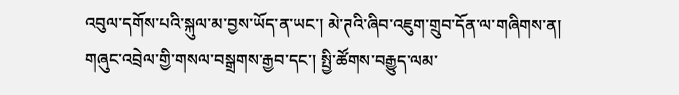འབུལ་དགོས་པའི་སྐུལ་མ་བྱས་ཡོད་ན་ཡང་། མེ་ཊའི་ཞིབ་འཇུག་གྲུབ་དོན་ལ་གཞིགས་ན། གཞུང་འབྲེལ་གྱི་གསལ་བསྒྲགས་རྒྱབ་དང་། སྤྱི་ཚོགས་བརྒྱུད་ལམ་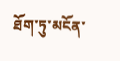ཐོག་ཏུ་མངོན་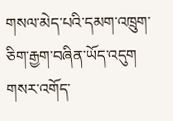གསལ་མེད་པའི་དམག་འཁྲུག་ཅིག་རྒྱག་བཞིན་ཡོད་འདུག
གསར་འགོད་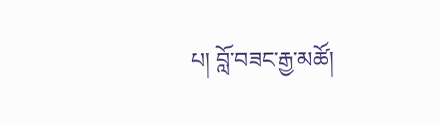པ། བློ་བཟང་རྒྱ་མཚོ།